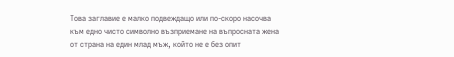Това заглавие е малко подвеждащо или по-скоро насочва към едно чисто символно възприемане на въпросната жена от страна на един млад мъж, който не е без опит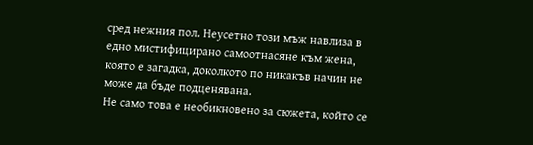сред нежния пол. Неусетно този мъж навлиза в едно мистифицирано самоотнасяне към жена, която е загадка, доколкото по никакъв начин не може да бъде подценявана.
Не само това е необикновено за сюжета, който се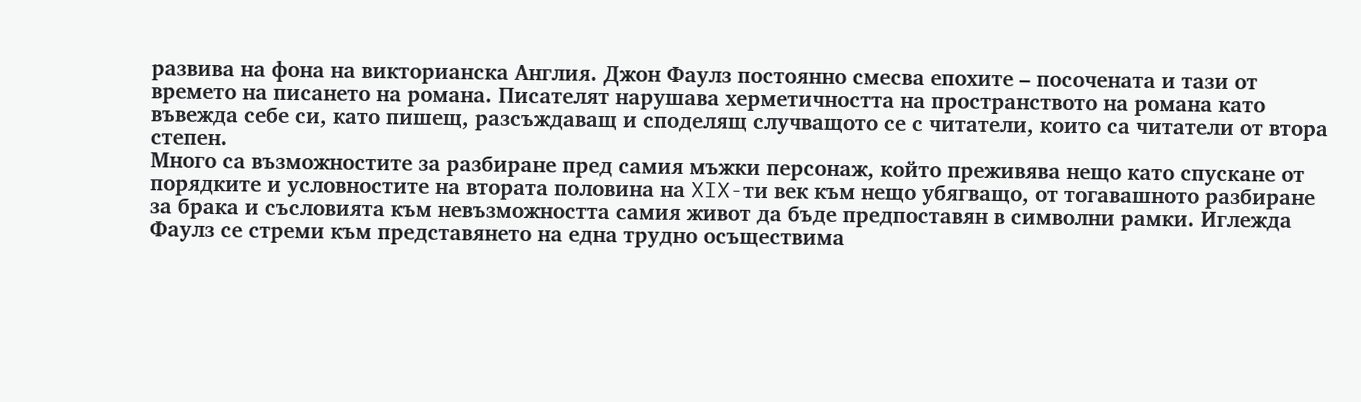развива на фона на викторианска Англия. Джон Фаулз постоянно смесва епохите – посочената и тази от времето на писането на романа. Писателят нарушава херметичността на пространството на романа като въвежда себе си, като пишещ, разсъждаващ и споделящ случващото се с читатели, които са читатели от втора степен.
Много са възможностите за разбиране пред самия мъжки персонаж, който преживява нещо като спускане от порядките и условностите на втората половина на XIX-ти век към нещо убягващо, от тогавашното разбиране за брака и съсловията към невъзможността самия живот да бъде предпоставян в символни рамки. Иглежда Фаулз се стреми към представянето на една трудно осъществима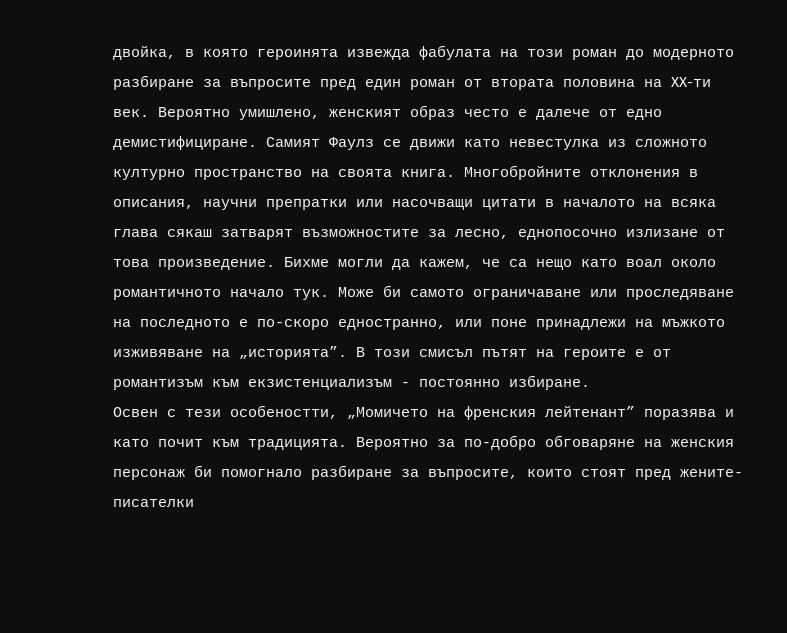двойка, в която героинята извежда фабулата на този роман до модерното разбиране за въпросите пред един роман от втората половина на XX-ти век. Вероятно умишлено, женският образ често е далече от едно демистифициране. Самият Фаулз се движи като невестулка из сложното културно пространство на своята книга. Многобройните отклонения в описания, научни препратки или насочващи цитати в началото на всяка глава сякаш затварят възможностите за лесно, еднопосочно излизане от това произведение. Бихме могли да кажем, че са нещо като воал около романтичното начало тук. Може би самото ограничаване или проследяване на последното е по-скоро едностранно, или поне принадлежи на мъжкото изживяване на „историята”. В този смисъл пътят на героите е от романтизъм към екзистенциализъм - постоянно избиране.
Освен с тези особеностти, „Момичето на френския лейтенант” поразява и като почит към традицията. Вероятно за по-добро обговаряне на женския персонаж би помогнало разбиране за въпросите, които стоят пред жените-писателки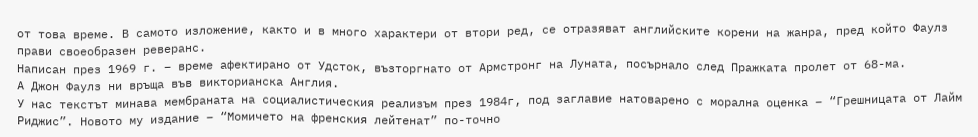от това време. В самото изложение, както и в много характери от втори ред, се отразяват английските корени на жанра, пред който Фаулз прави своеобразен реверанс.
Написан през 1969 г. – време афектирано от Удсток, възторгнато от Армстронг на Луната, посърнало след Пражката пролет от 68-ма.
А Джон Фаулз ни връща във викторианска Англия.
У нас текстът минава мембраната на социалистическия реализъм през 1984г, под заглавие натоварено с морална оценка – “Грешницата от Лайм Риджис”. Новото му издание – “Момичето на френския лейтенат” по-точно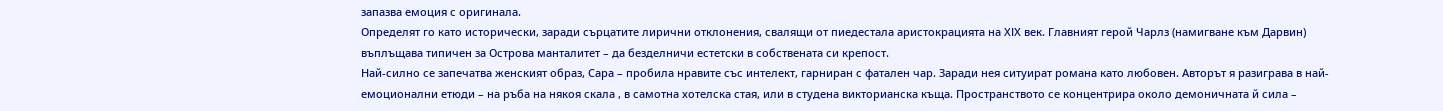запазва емоция с оригинала.
Определят го като исторически, заради сърцатите лирични отклонения, свалящи от пиедестала аристокрацията на ХІХ век. Главният герой Чарлз (намигване към Дарвин) въплъщава типичен за Острова манталитет – да безделничи естетски в собствената си крепост.
Най-силно се запечатва женският образ, Сара – пробила нравите със интелект, гарниран с фатален чар. Заради нея ситуират романа като любовен. Авторът я разиграва в най-емоционални етюди – на ръба на някоя скала , в самотна хотелска стая, или в студена викторианска къща. Пространството се концентрира около демоничната й сила –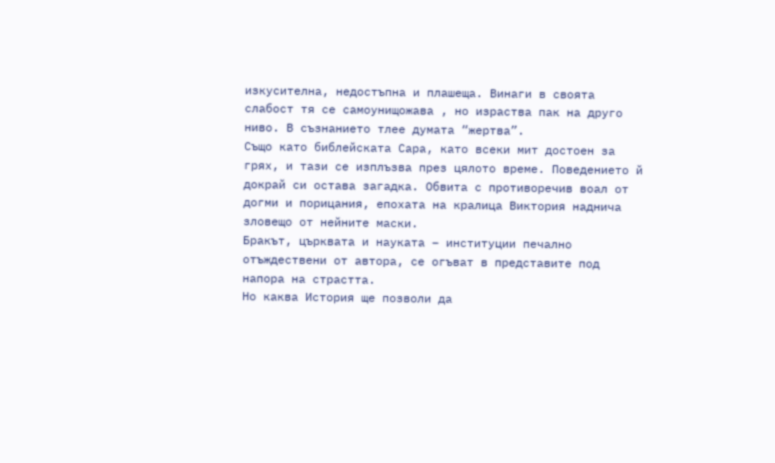изкусителна, недостъпна и плашеща. Винаги в своята слабост тя се самоунищожава , но израства пак на друго ниво. В съзнанието тлее думата “жертва”.
Също като библейската Сара, като всеки мит достоен за грях, и тази се изплъзва през цялото време. Поведението й докрай си остава загадка. Обвита с противоречив воал от догми и порицания, епохата на кралица Виктория наднича зловещо от нейните маски.
Бракът, църквата и науката – институции печално отъждествени от автора, се огъват в представите под напора на страстта.
Но каква История ще позволи да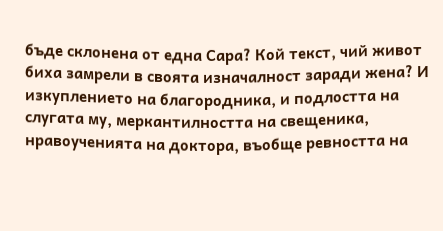бъде склонена от една Сара? Кой текст, чий живот биха замрели в своята изначалност заради жена? И изкуплението на благородника, и подлостта на слугата му, меркантилността на свещеника, нравоученията на доктора, въобще ревността на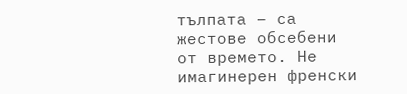тълпата – са жестове обсебени от времето. Не имагинерен френски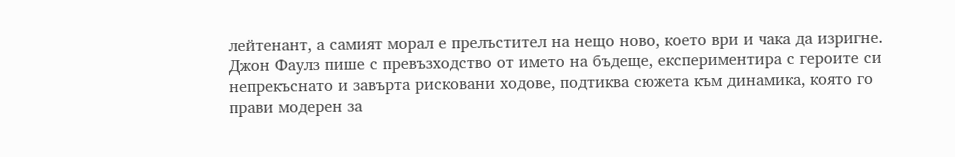лейтенант, а самият морал е прелъстител на нещо ново, което ври и чака да изригне.
Джон Фаулз пише с превъзходство от името на бъдеще, експериментира с героите си непрекъснато и завърта рисковани ходове, подтиква сюжета към динамика, която го прави модерен за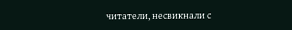читатели, несвикнали с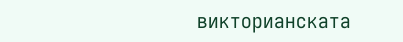викторианската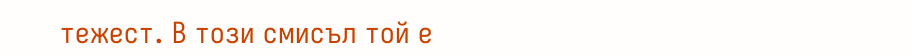тежест. В този смисъл той е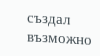създал възможно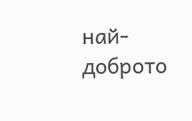най-доброто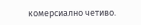комерсиално четиво.